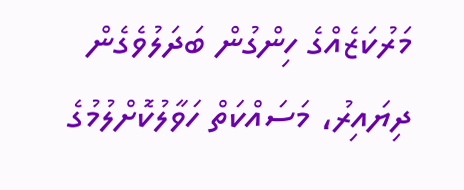މަރުކަޒެއްގެ ހިންގުން ބަދަލުވެގެން ދިޔައިރު، މަސައްކަތް ހަވާލުކޮށްލުމުގެ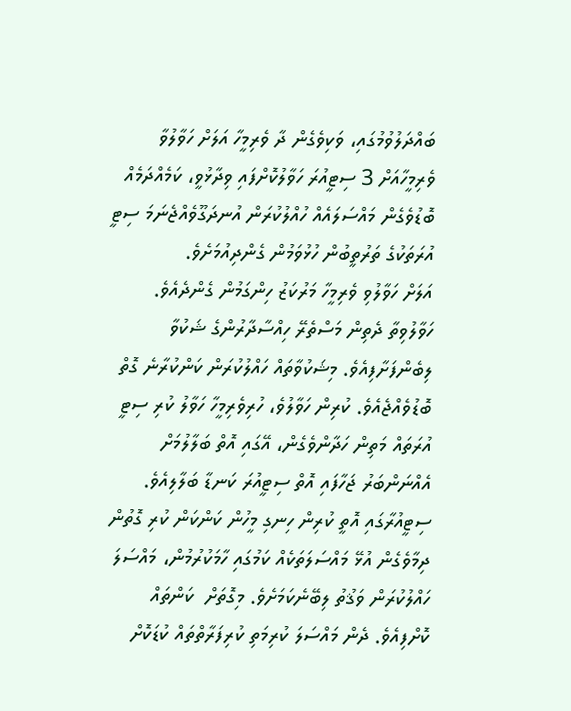ބައްދަލުވުމުގައި، ވަކިވެގެން ދާ ވެރިމީހާ އަލަށް ހަވާލުވާ ވެރިމީހާއަށް 3 ސިޓީއުރަ ހަވާލުކޮށްފައި ވިދާޅުވީ، ކަމެއްދަމެއް ބޮޑުވެގެން މައްސަލައެއް ހުއްލުކުރަން އުނދަގޫވެއްޖެނަމަ ސިޓީ އުރަތަކުގެ ތަރުތީބުން ހުޅުވަމުން ގެންދިއުމަށެވެ.
އަލަށް ހަވާލުވި ވެރިމީހާ މަރުކަޒު ހިންގަމުން ގެންދެއެވެ. ހަވާލުވިތާ ދެތިން މަސްތެރޭ ހިއްސާދާރުންގެ ޝަކުވާ ލިބެންފަށާފިއެވެ. މިޝަކުވާތައް ހައްލުކުރަން ކަންކުރާނެ ގޮތް ބޮޑުވެއްޖެއެވެ. ކުރިން ހަވާލުވެ، ހުރިވެރިމީހާ ހަވާލު ކުރި ސިޓީ އުރަތައް މަތިން ހަދާންވެގެން، އޭގައި އޮތް ބަލާލުމަށް އެއްނަންބަރު ޖަހާފައި އޮތް ސިޓީއުރަ ކަނޑާ ބަލާލިއެވެ.
ސިޓީއުރާގައި އޮތީ ކުރިން ހިނގި މީހުން ކަންކަން ކުރި ގޮތުން ދިމާވެގެން އުޅޭ މައްސަލަތަކެއް ކަމުގައި ހާމަކުރުމުން، މައްސަލަ ހައްލުކުރަން ވަޤުތު ލިބޭނެކަމަށެވެ. މިގޮތަށް  ކަންތައް ކޮށްފިއެވެ. ދެން މައްސަލަ ކުރިމަތި ކުރިފަރާތްތައް ކުޑަކޮށް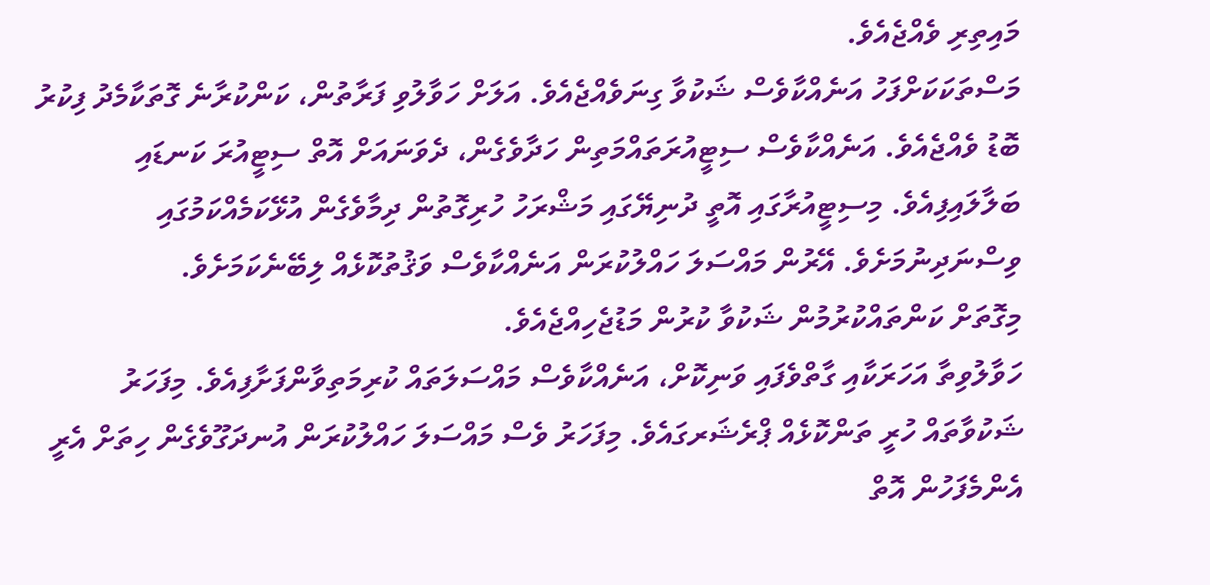މައިތިރި ވެއްޖެއެވެ.
މަސްތަކަކަށްފަހު އަނެއްކާވެސް ޝަކުވާ ގިނަވެއްޖެއެވެ. އަލަށް ހަވާލުވި ފަރާތުން، ކަންކުރާނެ ގޮތަކާމެދު ފިކުރު ބޮޑު ވެއްޖެއެވެ. އަނެއްކާވެސް ސިޓީއުރަތައްމަތިން ހަދާވެގެން، ދެވަނައަށް އޮތް ސިޓީއުރަ ކަނޑައި ބަލާލައިފިއެވެ. މިސިޓީއުރާގައި އޮތީ ދުނިޔޭގައި މަޝްރަހު ހުރިގޮތުން ދިމާވެގެން އުޅޭކަމެއްކަމުގައި ވިސްނަދިނުމަށެވެ. އޭރުން މައްސަލަ ހައްލުކުރަން އަނެއްކާވެސް ވަޤުތުކޮޅެއް ލިބޭނެކަމަށެވެ.
މިގޮތަށް ކަންތައްކުރުމުން ޝަކުވާ ކުރުން މަޑުޖެހިއްޖެއެވެ.
ހަވާލުވިތާ އަހަރަކާއި ގާތްވެފައި ވަނިކޮށް، އަނެއްކާވެސް މައްސަލަތައް ކުރިމަތިވާންފަށާފިއެވެ. މިފަހަރު ޝަކުވާތައް ހުރީ ތަންކޮޅެއް ޕްރެޝަރގައެވެ. މިފަހަރު ވެސް މައްސަލަ ހައްލުކުރަން އުނދަގޫވެގެން ހިތަށް އެރީ އެންމެފަހުން އޮތް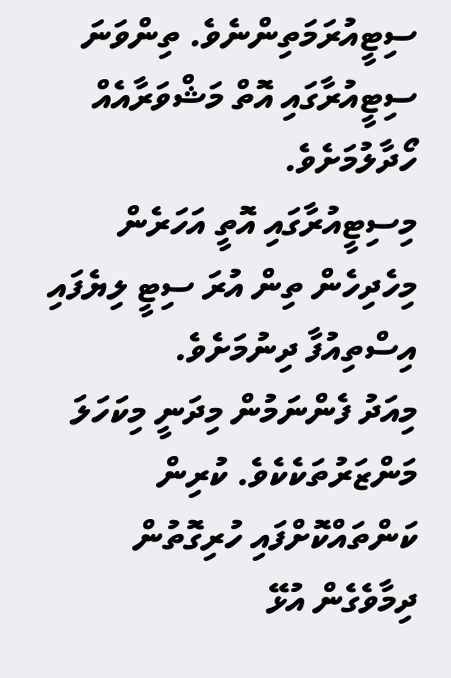ސިޓީއުރަމަތިންނެވެ. ތިންވަނަ ސިޓީއުރާގައި އޮތް މަޝްވަރާއެއް ހޯދާލުމަށެވެ.
މިސިޓީއުރާގައި އޮތީ އަހަރެން މިހެދިހެން ތިން އުރަ ސިޓީ ލިޔެފައި އިސްތިއުފާ ދިނުމަށެވެ.
މިއަދު ފެންނަމުން މިދަނީ މިކަހަލަ މަންޒަރުތަކެކެވެ. ކުރިން ކަންތައްކޮށްފައި ހުރިގޮތުން ދިމާވެގެން އުޅޭ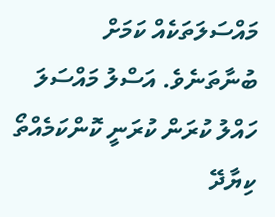މައްސަލަތަކެއް ކަމަށް ބުނާތަނެވެ. އަސްލު މައްސަލަ ހައްލު ކުރަން ކުރަނީ ކޮންކަމެއްތޯ ކިޔާދޭ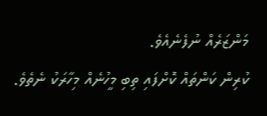މަންޒަރެއް ނުފެނެއެވެ.
ކުރިން ކަންތައް ކޮށްފައި ތިބި މީހުނެއް މިހާރަކު ނެތެވެ.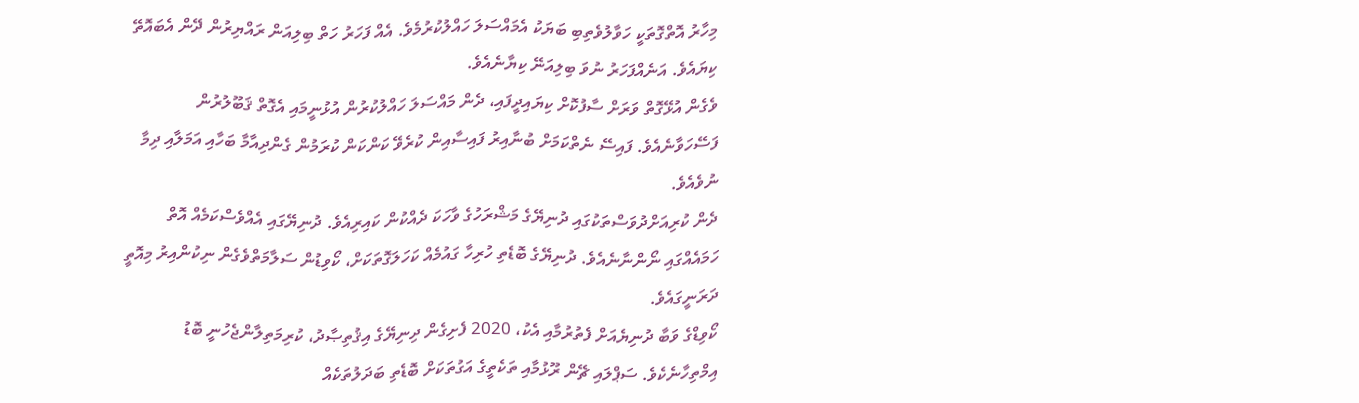މިހާރު އޮތްގޮތަކީ ހަވާލުވެތިބި ބަޔަކު އެމައްސަލަ ހައްލުކުރުމެވެ. އެއް ފަހަރު ހަތް ބިލިއަން ރައްޔިރުން ދޭން އެބައޮތޭ ކިޔައެވެ. އަނެއްފަހަރު ނުވަ ބިލިއަނޭ ކިޔާނެއެވެ.
ވެގެން އުޅޭގޮތް ވަރަށް ސާފުކޮށް ކިޔައިދީފައި، ދެން މައްސަލަ ހައްލުކުރުން އުޅުނީމައި އެގޮތް ޤަބޫލުރުން ފަސޭހަވާނެއެވެ. ފައިސޭ ނެތްކަމަށް ބުނާއިރު ފައިސާއިން ކުރެވޭ ކަންކަން ކުރަމުން ގެންދިއާމާ ބަހާއި އަމަލާއި ދިމާ ނުވެއެވެ.
ދެން ކުރިއަށްދުވަސްތަކުގައި ދުނިޔޭގެ މަޝްރަހުގެ ވާހަކަ ދެއްކުން ކައިރިއެވެ. ދުނިޔޭގައި އެއްވެސްކަމެއް އޮތް ހަމައެއްގައި ނޯންނާނެއެވެ. ދުނިޔޭގެ ބޮޑެތި ހުރިހާ ގައުމެއް ކަހަލަގޮތަކަށް، ކޯވިޑުން ސަލާމަތްވެގެން ނިކުންއިރު މިއޮތީ ދަރަނީގައެވެ.
ކޯވިޑްގެ ވަބާ ދުނިޔެއަށް ފެތުރުމާއި އެކު، 2020 ފެށިގެން ދިނިޔޭގެ އިޤުތިޞާދު، ކުރިމަތިލާންޖެހުނީ ބޮޑު އިމްތިހާނެކެވެ. ސަޕްލައި ޗޭން ރޫޅުމާއި ތަކެތީގެ އަގުތަކަށް ބޮޑެތި ބަދަލުތަކެއް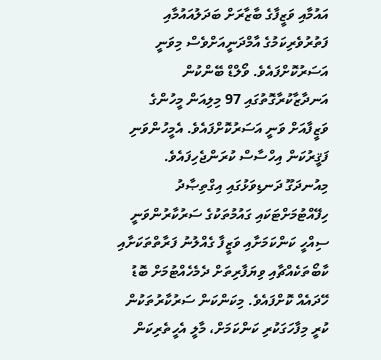އައުމާއި ވަޒީފާގެ ބާޒާރަށް ބަދަލުއައުމާއި ފަތުރުވެރިކަމުގެ އާމްދަނީއަށްވެސް މިވަނީ އަސަރުކޮށްފައެވެ. ވޯލްޑް ބޭންކުން އަނދާޒާކުރާގޮތުގައި 97 މިލިއަން މީހުންގެ ވަޒީފާއަށް ވަނީ އަސަރުކޮށްފައެވެ. އެމީހުންވަނި ފަޤީރުކަން އިހްސާސް ކުރަންޖެހިފައެވެ.
މިއުނދަގޫ ދަނޑިވަޅުގައި އިގްތިޞާދު ހިފޭއްޓުމަށްޓަކައި ގައުމުތަކުގެ ސަރުކާރުންވަނީ ސިއްހީ ކަންކަމަށާއި ވަޒީފާ ގެއްލުނު ފަރާތްތަކަށާއި ކާބޯތަކެއްޗާއި ވިޔަފާރިތަށް ދެމެހެއްޓުމަށް ބޮޑު ހޭދައެއް ކޮށްފައެވެ. މިކަންކަން ސަރުކާރުތަކުން ކުރީ މިފާހަގަކުރި ކަންކަމަށް، މާލީ އެހީތެރިކަން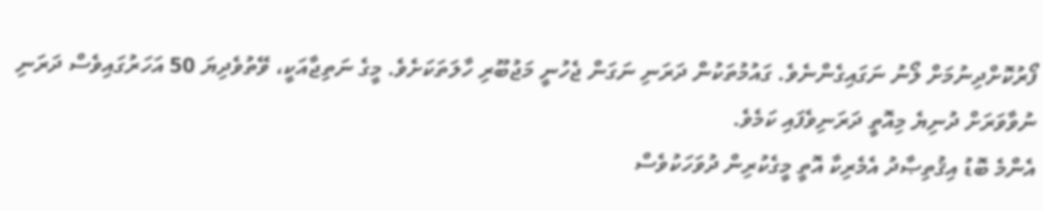ފޯރުކޮށްދިނުމަށް ލޯނު ނަގައިގެންނެވެ. ގައުމުތަކުން ދަރަނި ނަގަން ޖެހުނީ މަޖުބޫރި ހާލަތަކަށެވެ. މީގެ ނަތިޖާއަކީ، ވޭތުވެދިޔަ 50 އަހަރުގައިވެސް ދަރަނި ނުވާވަރަށް ދުނިޔެ މިއޮތީ ދަރަނިވެފައި ކަމެވެ.
އެންމެ ބޮޑު އިޤުތިޞާދު އެމެރިކާ އޮތީ މީގެކުރިން ދުވަހަކުވެސް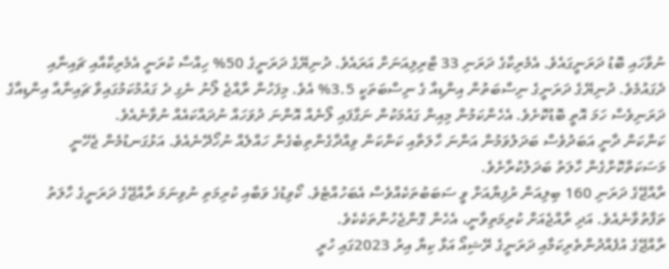ނުވާހައި ބޮޑު ދަރަނީގައެވެ. އެމެރިކާގެ ދަރަނި 33 ޓްރިލިއަނަށް އަރައެވެ. ދުނިޔޭގެ ދަރަނީގެ 50% ހިއްސާ ކުރަނީ އެމެރިކާއާއި ޗައިނާއި ދެގައުމެވެ. ދުނިޔޭގެ ދަރަނީގެ ނިސްބަތުން އިންޑިއާ ގެ ނިސްބަތަކީ 3.5% އެވެ. މިފަހުން ރާއްޖެ ލޯނު ނެގި ދެ ގައުމުކަމުގައިވާ ޗައިނާއާ އިންޑިއާގެ ދަރަނިވެސް ހަމަ އޮތީ ބޮޑުކޮށެވެ. އެހެންކަމުން މިއިން ގައުމަކުން ނަގާފައި ލޯނެއް އޮންނަ ދުވަހައް ނުދައްކައެއް ނުވާނެއެވެ.
ކަންކަން ދާނީ އަބަދުވެސް ބަދަލުވަމުން އަންނަ ހާލަތާއި ކަންކަން ވިއްދާގެންތިބެގެން ހައްލެއް ނުހޯދޭނެއެވެ. އަޅުގަނޑުމެން ޖެހޭނީ މަސަކަތްކޮށްގެން ހާލަތު ބަދަލުކުރާށެވެ.
ރާއްޖޭގެ ދަރަނި 160 ބިލިއަން ރުފިޔާއަށް ވީ ސަބަބުތަކެއްވެސް އެބަހުއްޓެވެ. ކޯވިޑުގެ ވަބާއި ކުރިމަތި ނުވިނަމަ ރާއްޖޭގެ ދަރަނީގެ ހާލަތު ތަފާތުވާނެއެވެ. އަދި ރާއްޖެއަށް ކުރިމަތިވާނީ، އެހެން ގޮންޖެހުންތަކެކެވެ.
ރާއްޖޭގެ އުފެއްދުންތެރިކަމާއި ދަރަނީގެ ރޭޝިއޯ އަޅާ ކިޔާ އިރު 2023ގައި ހުރީ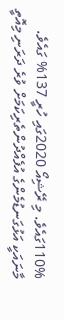110%ގައެވެ. މި ރޭޝިއޯ 2020ގައި ހުރީ 137% ގައެވެ.  މާނައަކީ އަޅުގަނޑުމެންގެ އުފެއްދުންތެރިކަމަށް ވުރެ ދަރަނި މިއޮތީ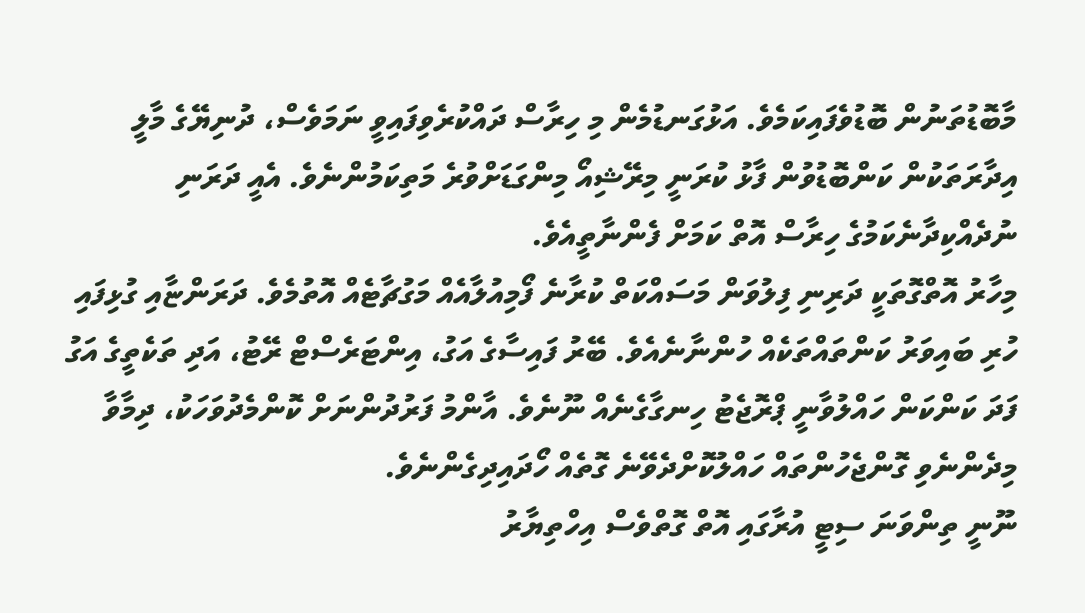މާބޮޑުތަނުން ބޮޑުވެފައިކަމެވެ. އަޅުގަނޑުމެން މި ހިރާސް ދައްކުރެވިފައިވީ ނަމަވެސް، ދުނިޔޭގެ މާލީ އިދާރަތަކުން ކަންބޮޑުވުން ފާޅު ކުރަނީ މިރޭޝިއޯ މިންގަޑަށްވުރެ މަތިކަމުންނެވެ. އެއީ ދަރަނި ނުދެއްކިދާނެކަމުގެ ހިރާސް އޮތް ކަމަށް ފެންނާތީއެވެ.
މިހާރު އޮތްގޮތަކީ ދަރިނި ފިލުވަން މަސައްކަތް ކުރާނެ ފޯމިއުލާއެއް މަގުޗާޓެއް އޮތުމެވެ. ދަރަންޏާއި ގުޅިފައި ހުރި ބައިވަރު ކަންތައްތަކެއް ހުންނާނެއެވެ. ބޭރު ފައިސާގެ އަގު، އިންޓަރެސްޓް ރޭޓު، އަދި ތަކެތީގެ އަގު ފަދަ ކަންކަން ހައްލުވާނީ ޕްރޮޖެޓު ހިނގާގެނެއް ނޫނެވެ. އާންމު ފަރުދުންނަށް ކޮންމެދުވަހަކު، ދިމާވާ މިދެންނެވި ގޮންޖެހުންތައް ހައްލުކޮށްދެވޭނެ ގޮތެއް ހޯދައިދިގެންނެވެ.
ނޫނީ ތިންވަނަ ސިޓީ އުރާގައި އޮތް ގޮތްވެސް އިހްތިޔާރު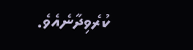ކުރެވިދާނެއެވެ.